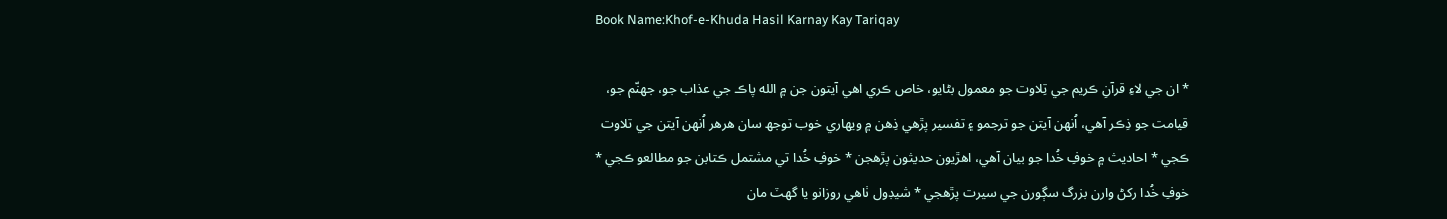Book Name:Khof-e-Khuda Hasil Karnay Kay Tariqay

* ان جي لاءِ قرآنِ ڪريم جي تِلاوت جو معمول بڻايو، خاص ڪري اهي آيتون جن ۾ الله پاڪ جي عذاب جو، جهنّم جو، قيامت جو ذِڪر آهي، اُنهن آيتن جو ترجمو ۽ تفسير پڙھي ذِهن ۾ ويهاري خوب توجھ سان هرهر اُنهن آيتن جي تلاوت ڪجي * احاديث ۾ خوفِ خُدا جو بيان آهي، اهڙيون حديثون پڙھجن * خوفِ خُدا تي مشتمل ڪتابن جو مطالعو ڪجي * خوفِ خُدا رکڻ وارن بزرگ سڳورن جي سيرت پڙھجي * شيڊول ٺاهي روزانو يا گھٽ مان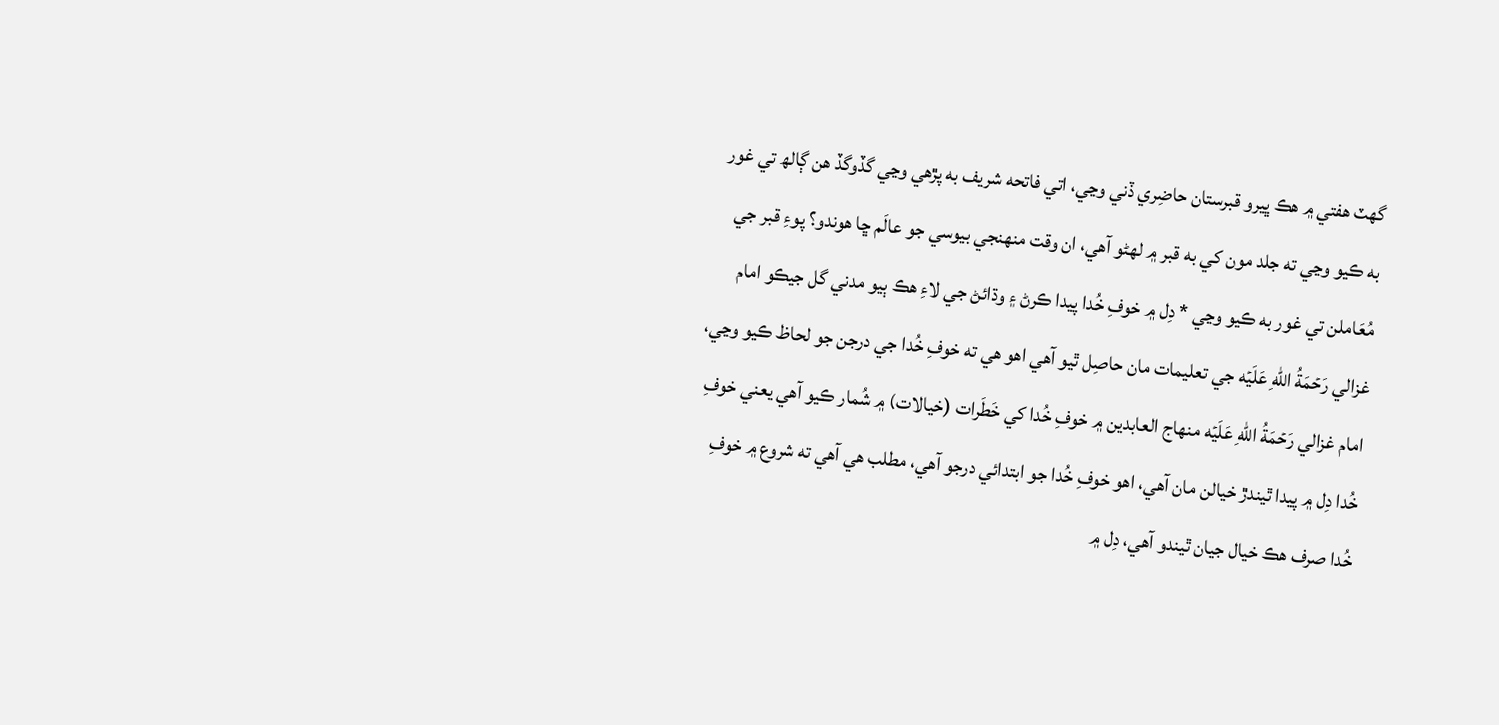گھٽ هفتي ۾ هڪ ڀيرو قبرستان حاضِري ڏني وڃي، اتي فاتحه شريف به پڙھي وڃي گڏوگڏ هن ڳالھ تي غور به ڪيو وڃي ته جلد مون کي به قبر ۾ لهڻو آهي، ان وقت منهنجي بيوسي جو عالَم ڇا هوندو؟ پوءِ قبر جي مُعَاملن تي غور به ڪيو وڃي * دِل ۾ خوفِ خُدا پيدا ڪرڻ ۽ وڌائڻ جي لاءِ هڪ ٻيو مدني گل جيڪو امام غزالي رَحۡمَةُ اللهِ عَلَيۡه جي تعليمات مان حاصِل ٿيو آهي اهو هي ته خوفِ خُدا جي درجن جو لحاظ ڪيو وڃي، امام غزالي رَحۡمَةُ اللهِ عَلَيۡه منهاج العابدين ۾ خوفِ خُدا کي خَطَرات (خيالات) ۾ شُمار ڪيو آهي يعني خوفِ خُدا دِل ۾ پيدا ٿيندڙ خيالن مان آهي، اهو خوفِ خُدا جو ابتدائي درجو آهي، مطلب هي آهي ته شروع ۾ خوفِ خُدا صرف هڪ خيال جيان ٿيندو آهي، دِل ۾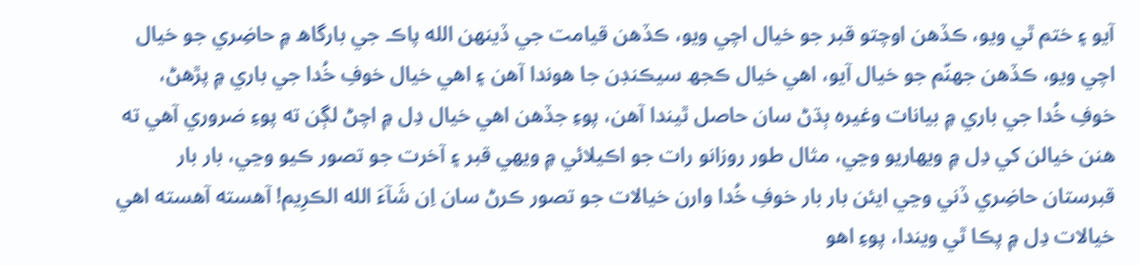آيو ۽ ختم ٿي ويو، ڪڏهن اوچتو قبر جو خيال اچي ويو، ڪڏهن قيامت جي ڏينهن الله پاڪ جي بارگاھ ۾ حاضِري جو خيال اچي ويو، ڪڏهن جهنّم جو خيال آيو، اهي خيال ڪجھ سيڪنڊن جا هوندا آهن ۽ اهي خيال خوفِ خُدا جي باري ۾ پڙهڻ، خوفِ خُدا جي باري ۾ بيانات وغيره ٻڌڻ سان حاصل ٿيندا آهن، پوءِ جڏهن اهي خيال دِل ۾ اچڻ لڳن ته پوءِ ضروري آهي ته هنن خيالن کي دِل ۾ ويهاريو وڃي، مثال طور روزانو رات جو اڪيلائي ۾ ويهي قبر ۽ آخرت جو تصور ڪيو وڃي، بار بار قبرستان حاضِري ڏني وڃي ايئن بار بار خوفِ خُدا وارن خيالات جو تصور ڪرڻ سان اِن شَآءَ الله الڪرِيم! آهسته آهسته اهي خيالات دِل ۾ پڪا ٿي ويندا، پوءِ اهو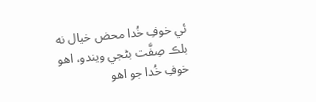ئي خوفِ خُدا محض خيال نه بلڪ صِفَّت بڻجي ويندو، اهو خوفِ خُدا جو اهو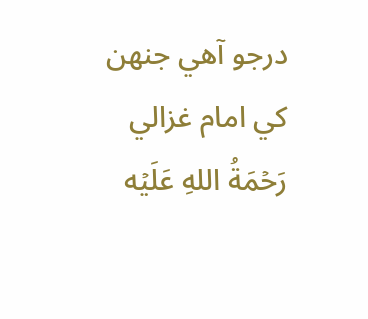درجو آهي جنهن کي امام غزالي رَحۡمَةُ اللهِ عَلَيۡه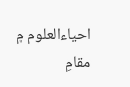احياءالعلوم ۾ مقامِ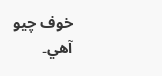خوف چيو آهي۔